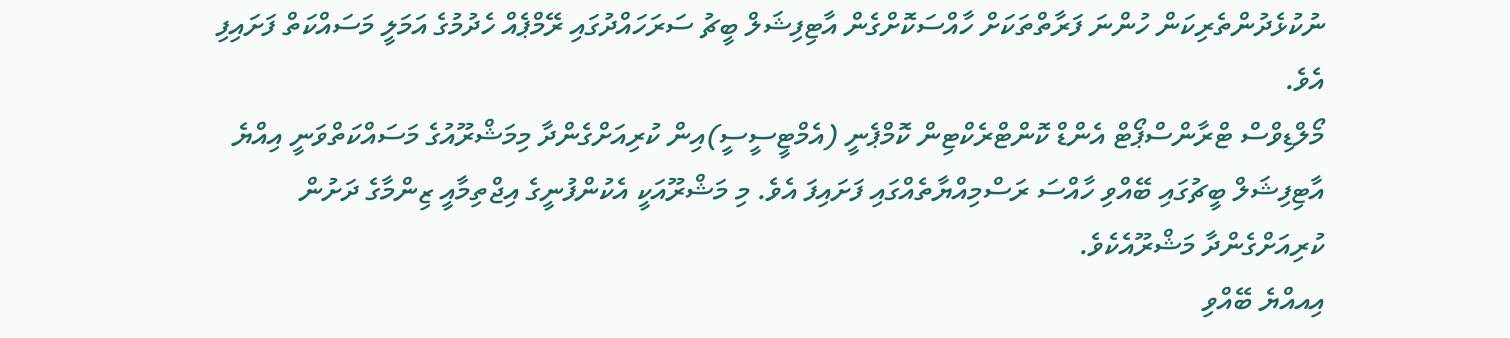ނުކުޅެދުންތެރިކަން ހުންނަ ފަރާތްތަކަށް ހާއްސަކޮށްގެން އާޓިފިޝަލް ބީޗު ސަރަހައްދުގައި ރޭމްޕެއް ހެދުމުގެ އަމަލީ މަސައްކަތް ފަށައިފި އެވެ.
މޯލްޑިވްސް ޓްރާންސްޕޯޓް އެންޑް ކޮންޓްރެކްޓިން ކޮމްޕެނީ (އެމްޓީސީސީ)އިން ކުރިއަށްގެންދާ މިމަޝްރޫއުގެ މަސައްކަތްވަނީ އިއްޔެ އާޓިފިޝަލް ބީޗުގައި ބޭއްވި ހާއްސަ ރަސްމިއްޔާތެއްގައި ފަށައިފަ އެވެ. މި މަޝްރޫއަކީ އެކުންފުނީގެ އިޖްތިމާއީ ޒިންމާގެ ދަށުން ކުރިއަށްގެންދާ މަޝްރޫއެކެވެ.
އިއއްޔެ ބޭއްވި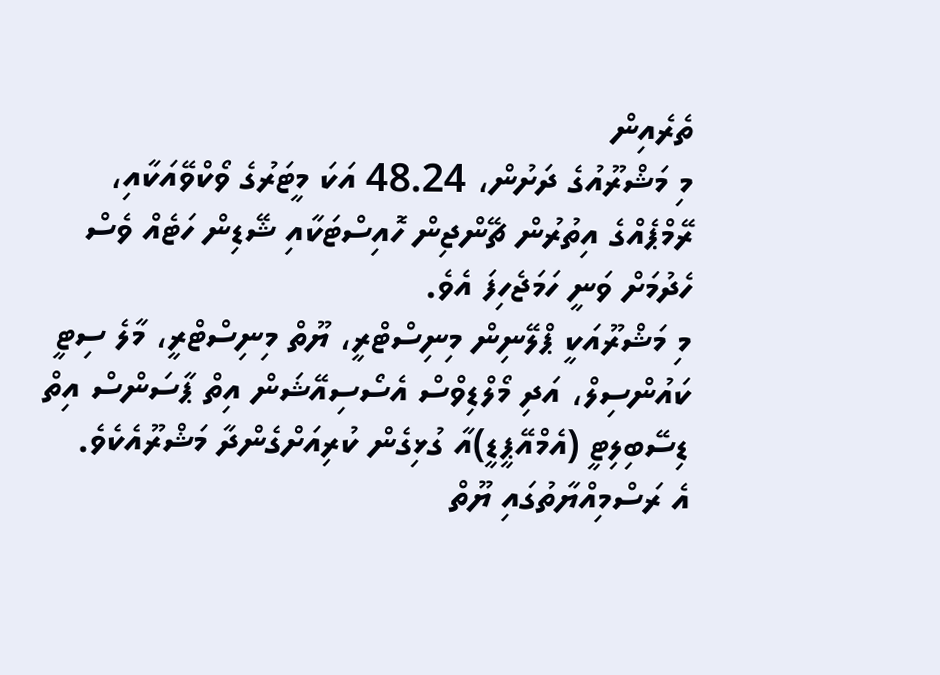ތެރެއިން
މި މަޝްރޫއުގެ ދަށުން، 48.24 އަކަ މީޓަރުގެ ވޯކްވޭއަކާއި، ރޭމްޕެއްގެ އިތުރުން ޗޭންޖިން ހޮއިސްޓަކާއި ޝޭޑިން ހަޓެއް ވެސް ހެދުމަށް ވަނީ ހަމަޖެހިފަ އެވެ.
މި މަޝްރޫއަކީ ޕްލޭނިން މިނިސްޓްރީ، ޔޫތް މިނިސްޓްރީ، މާލެ ސިޓީ ކައުންސިލް، އަދި މޯލްޑިވްސް އެސޯސިއޭޝަން އިތް ޕާސަންސް އިތް ޑިސޭބިލިޓީ (އެމްއޭޕީޑީ)އާ ގުޅިގެން ކުރިއަށްގެންދާ މަޝްރޫއެކެވެ.
އެ ރަސްމިއްޔާތުގައި ޔޫތް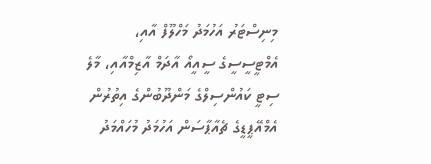މިނިސްޓަރު އަހުމަދު މަހްލޫފް އާއި، އެމްޓީސީސީގެ ސީއީއޯ އާދަމް އާޒިމްއާއި، މާލެ ސިޓީ ކައުންސިލްގެ މަންދޫބުންގެ އިތުރުން އެމްއޭޕީޑީގެ ޗެއާޕާސަން އަހުމަދު މުހައްމަދު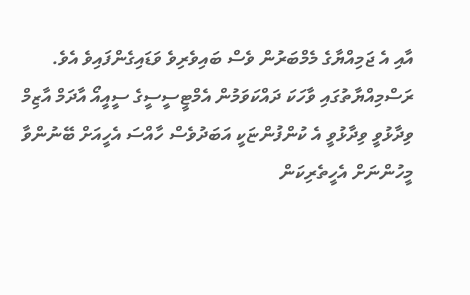އާއި އެ ޖަމިއްޔާގެ މެމްބަރުން ވެސް ބައިވެރިވެ ވަޑައިގެންފައިވެ އެވެ.
ރަސްމިއްޔާތުގައި ވާހަކަ ދައްކަވަމުން އެމްޓީސީސީގެ ސީއީއޯ އާދަމް އާޒިމް ވިދާޅުވީ ވިދާޅުވީ އެ ކުންފުންޏަކީ އަބަދުވެސް ހާއްސަ އެހީއަށް ބޭނުންވާ މީހުންނަށް އެހީތެރިކަން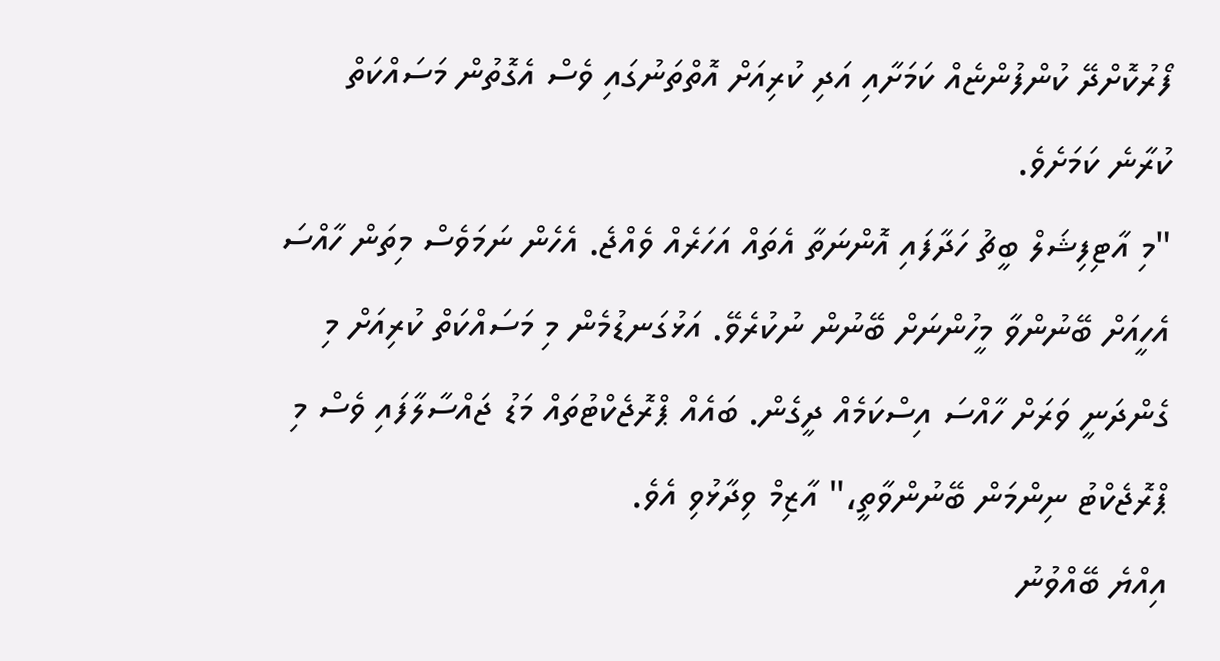ފޯރުކޮށްދޭ ކުންފުންޏެއް ކަމަށާއި އަދި ކުރިއަށް އޮތްތަނުގައި ވެސް އެގޮތުން މަސައްކަތް ކުރާނެ ކަމަށެވެ.
"މި އާޓިފިޝަލް ބީޗު ހަދާފައި އޮންނަތާ އެތައް އަހަރެއް ވެއްޖެ. އެހެން ނަމަވެސް މިތަން ހާއްސަ އެހީއަށް ބޭނުންވާ މީހުންނަށް ބޭނުން ނުކުރެވޭ. އަޅުގަނޑުމެން މި މަސައްކަތް ކުރިއަށް މި ގެންދަނީ ވަރަށް ހާއްސަ އިސްކަމެއް ދީގެން. ބައެއް ޕްރޮޖެކްޓުތައް މަޑު ޖައްސާލާފައި ވެސް މި ޕްރޮޖެކްޓު ނިންމަން ބޭނުންވާތީ،" އާޒިމް ވިދާޅުވި އެވެ.
އިއްޔެ ބޭއްވުނު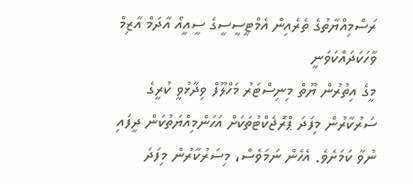ރަސްމިއްޔާތުގެ ތެރެއިން އެމްޓީސީސީގެ ސީއީއޯ އާދަމް އާޒިމް ވާހަކަދައްކަވަނީ
މީގެ އިތުރުން ޔޫތް މިނިސްޓަރު މަހްލޫފް ވިދާޅުވީ ކުރީގެ ސަރުކާރުން މިފަދަ ޕްރޮޖެކްޓުތަކަށް އަހަންމިއްޔަތުކަން ދީފައި ނުވާ ކަމަށެވެ. އެހެން ނަމަވެސް، މިސަރުކާރުން މިފަދަ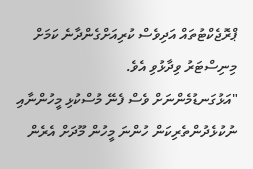ޕްރޮޖެކްޓުތައް އަދިވެސް ކުރިއަށްގެންދާނެ ކަމަށް މިނިސްޓަރު ވިދާޅުވި އެވެ.
"އަޅުގަނޑުމެންނަށް ވެސް ފެނޭ މުސްކުޅި މީހުންނާއި ނުކުޅެދުންތެރިކަން ހުންނަ މީހުން މޫދަށް އެރެން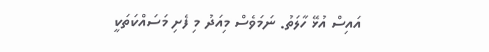އައިސް އުޅޭ ހާލަތު. ނަމަވެސް މިއަދު މި ފެށި މަސައްކަތަކީ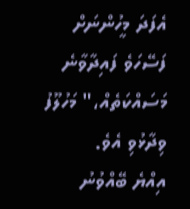އެފަދަ މީހުންނަށް ފަސޭހަވެ ފައިދާވާނެ މަސައްކަތެއް،" މަހުލޫފު ވިދާޅުވި އެވެ.
އިއްޔެ ބޭއްވުނު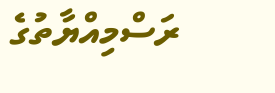ރަސްމިއްޔާތުގެ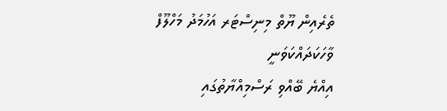ތެރެއިން ޔޫތް މިނިސްޓަރ އަހުމަދު މަހްލޫފް ވާހަކަދައްކަވަނީ
އިއްޔެ ބޭއްވި ރަސްމިއްޔާތުގައި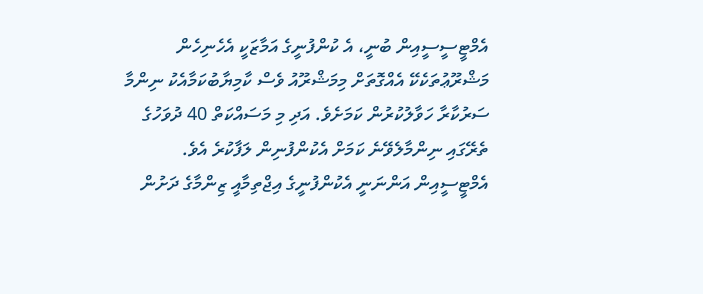އެމްޓީސީސީއިން ބުނީ، އެ ކުންފުނީގެ އަމާޒަކީ އެހެނިހެން މަޝްރޫޢުތަކެކޭ އެއްގޮތަށް މިމަޝްރޫއު ވެސް ކާމިޔާބުކަމާއެކު ނިންމާ ސަރުކާރާ ހަވާލުކުރުން ކަމަށެވެ. އަދި މި މަސައްކަތް 40 ދުވަހުގެ ތެރޭގައި ނިންމާލެވޭނެ ކަމަށް އެކުންފުނިން ލަފާކުރެ އެވެ.
އެމްޓީސީއިން އަންނަނީ އެކުންފުނީގެ އިޖްތިމާއީ ޒިންމާގެ ދަށުން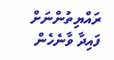ރައްޔިތުންނަށް ފައިދާ ވާނެހެން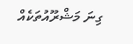ގިނަ މަޝްރޫއުތަކެއް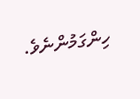ހިންގަމުންނެވެ.